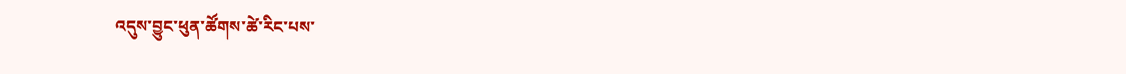འདུས་བྱུང་ཕུན་ཚོགས་ཚེ་རིང་པས་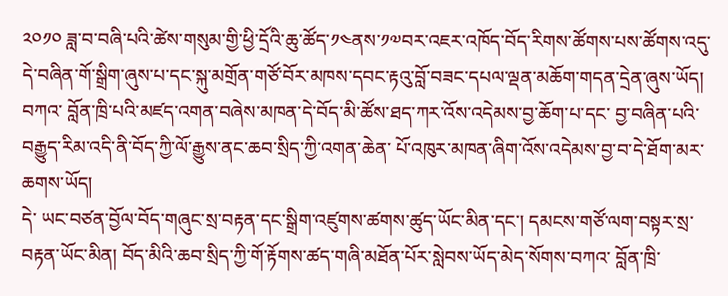༢༠༡༠ ཟླ་བ་བཞི་པའི་ཚེས་གསུམ་གྱི་ཕྱི་དྲོའི་ཆུ་ཚོད་༡༤ནས་༡༧བར་འཇར་འཁོད་བོད་རིགས་ཚོགས་པས་ཚོགས་འདུ་དེ་བཞིན་གོ་སྒྲིག་ཞུས་པ་དང་སྐུ་མགྲོན་གཙོ་བོར་མཁས་དབང་རྟའུ་བློ་བཟང་དཔལ་ལྡན་མཆོག་གདན་དྲེན་ཞུས་ཡོད།
བཀའ་ བློན་ཁྲི་པའི་མཛད་འགན་བཞེས་མཁན་དེ་བོད་མི་ཚོས་ཐད་ཀར་འོས་འདེམས་བྱ་ཆོག་པ་དང་ བྱ་བཞིན་པའི་བརྒྱུད་རིམ་འདི་ནི་བོད་ཀྱི་ལོ་རྒྱུས་ནང་ཆབ་སྲིད་ཀྱི་འགན་ཆེན་ པོ་འཁུར་མཁན་ཞིག་འོས་འདེམས་བྱ་བ་དེ་ཐོག་མར་ཆགས་ཡོད།
དེ་ ཡང་བཙན་བྱོལ་བོད་གཞུང་སྲ་བརྟན་དང་སྒྲིག་འཛུགས་ཚགས་ཚུད་ཡོང་མིན་དང་། དམངས་གཙོ་ལག་བསྟར་སྲ་བརྟན་ཡོང་མིན། བོད་མིའི་ཆབ་སྲིད་ཀྱི་གོ་རྟོགས་ཚད་གཞི་མཐོན་པོར་སླེབས་ཡོད་མེད་སོགས་བཀའ་ བློན་ཁྲི་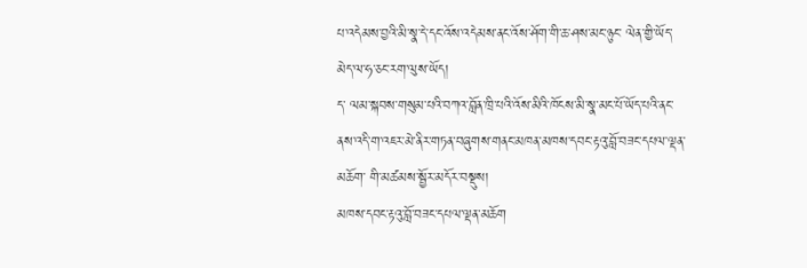པ་འདེམས་བྱའི་མི་སྣ་དེ་དང་འོས་འདེམས་ནང་འོས་ཤོག་གི་ཆ་ཤས་མང་ཉུང་ ལེན་གྱི་ཡོད་མེད་ལ་ཧ་ཅང་རག་ལུས་ཡོད།
ད་ ལམ་སྐབས་གསུམ་པའི་བཀའ་བློན་ཁྲི་པའི་འོས་མིའི་ཁོངས་མི་སྣ་མང་པོ་ཡོད་པའི་ནང་ ནས་འདི་ག་འཇར་མེ་ནིར་གཏན་བཞུགས་གནང་མཁན་མཁས་དབང་རྟའུ་བློ་བཟང་དཔལ་ལྡན་མཆོག་ གི་མཚམས་སྦྱོར་མདོར་བསྡུས།
མཁས་དབང་རྟའུ་བློ་བཟང་དཔལ་ལྡན་མཆོག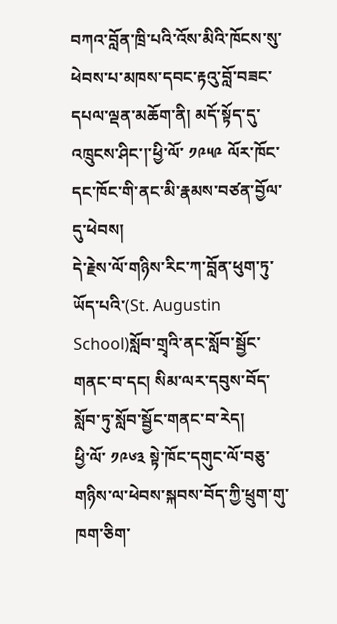བཀའ་བློན་ཁྲི་པའི་འོས་མིའི་ཁོངས་སུ་ཕེབས་པ་མཁས་དབང་རྟའུ་བློ་བཟང་དཔལ་ལྡན་མཆོག་ནི། མདོ་སྟོད་དུ་འཁྲུངས་ཤིང་།་ཕྱི་ལོ་ ༡༩༥༩ ལོར་ཁོང་དང་ཁོང་གི་ནང་མི་རྣམས་བཙན་བྱོལ་དུ་ཕེབས།
དེ་རྗེས་ལོ་གཉིས་རིང་ཀ་བློན་ཕུག་ཏུ་ཡོད་པའི་(St. Augustin School)སློབ་གྲྭའི་ནང་སློབ་སྦྱོང་གནང་བ་དང། སིམ་ལར་དབུས་བོད་སློབ་ཏུ་སློབ་སྦྱོང་གནང་བ་རེད།
ཕྱི་ལོ་ ༡༩༦༣ སྟེ་ཁོང་དགུང་ལོ་བཅུ་གཉིས་ལ་ཕེབས་སྐབས་བོད་ཀྱི་ཕྲུག་གུ་ཁག་ཅིག་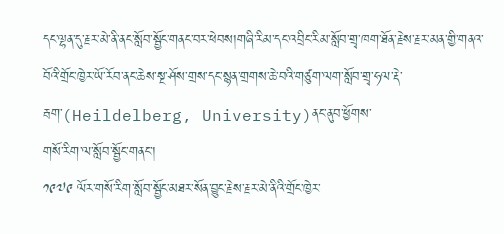དང་ལྷན་དུ་རྗར་མེ་ནི་ནང་སློབ་སྦྱོང་གནང་བར་ཕེབས།གཞི་རིམ་དང་འབྲིང་རིམ་སློབ་གྲྭ་ཁག་ཐོན་རྗེས་རྗར་མན་གྱི་གནའ་བོའི་གྲོང་ཁྱེར་ཡོ་རོབ་ནང་ཆེས་སྔ་ཤོས་གྲས་དང་སྙན་གྲགས་ཆེ་བའི་གཙུག་ལག་སློབ་གྲྭ་ཧལ་རྡེ་རྦག་(Heildelberg, University)ནང་ནུབ་ཕྱོགས་
གསོ་རིག་ལ་སློབ་སྦྱོང་གནང་།
༡༩༧༩ ལོར་གསོ་རིག་སློབ་སྦྱོང་མཐར་སོན་བྱུང་རྗེས་རྗར་མེ་ནིའི་གྲོང་ཁྱེར་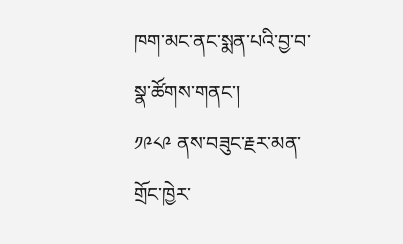ཁག་མང་ནང་སྨན་པའི་བྱ་བ་སྣ་ཚོགས་གནང་།
༡༩༨༩ ནས་བཟུང་རྗར་མན་གྲོང་ཁྱེར་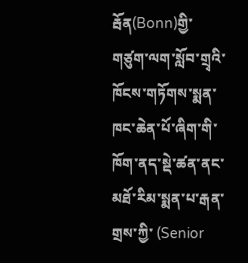རྦོན(Bonn)གྱི་གཙུག་ལག་སློབ་གྲྭའི་ཁོངས་གཏོགས་སྨན་ཁང་ཆེན་པོ་ཞིག་གི་ཁོག་ནད་སྡེ་ཚན་ནང་མཐོ་རིམ་སྨན་པ་རྒན་གྲས་ཀྱི་ (Senior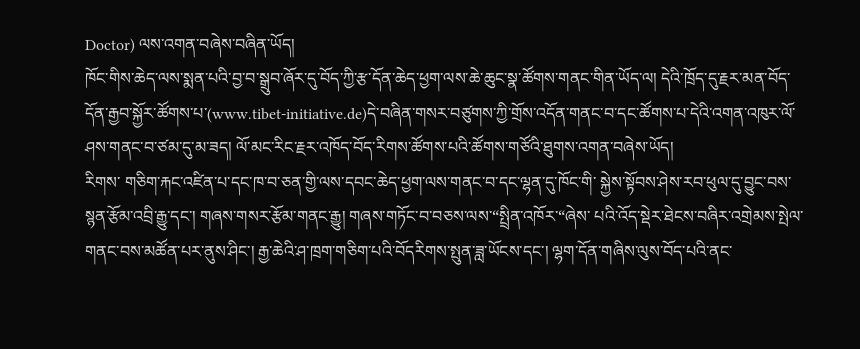Doctor) ལས་འགན་བཞེས་བཞིན་ཡོད།
ཁོང་གིས་ཆེད་ལས་སྨན་པའི་བྱ་བ་སྒྲུབ་ཞོར་དུ་བོད་ཀྱི་རྩ་དོན་ཆེད་ཕྱག་ལས་ཆེ་ཆུང་སྣ་ཚོགས་གནང་གིན་ཡོད་ལ། དེའི་ཁྲོད་དུ་རྗར་མན་བོད་དོན་རྒྱབ་སྐྱོར་ཚོགས་པ་(www.tibet-initiative.de)དེ་བཞིན་གསར་བཙུགས་ཀྱི་གྲོས་འདོན་གནང་བ་དང་ཚོགས་པ་དེའི་འགན་འཁུར་ལོ་ཤས་གནང་བ་ཙམ་དུ་མ་ཟད། ལོ་མང་རིང་རྗར་འཁོད་བོད་རིགས་ཚོགས་པའི་ཚོགས་གཙོའི་ཐུགས་འགན་བཞེས་ཡོད།
རིགས་ གཅིག་རྐང་འཛིན་པ་དང་ཁ་བ་ཅན་གྱི་ལས་དབང་ཆེད་ཕྱག་ལས་གནང་བ་དང་ལྷན་དུ་ཁོང་གི་ སྐྱེས་སྟོབས་ཤེས་རབ་ཕུལ་དུ་བྱུང་བས་སྙན་རྩོམ་འབྲི་རྒྱུ་དང་། གཞས་གསར་རྩོམ་གནང་རྒྱུ། གཞས་གཏོང་བ་བཅས་ལས་“སྤྲིན་འཁོར་“ཞེས་ པའི་འོད་སྡེར་ཐེངས་བཞིར་འགྲེམས་སྤེལ་གནང་བས་མཚོན་པར་ནུས་ཤིང་། རྒྱ་ཆེའི་ཤ་ཁྲག་གཅིག་པའི་བོདརིགས་སྤུན་ཟླ་ཡོངས་དང་། ལྷག་དོན་གཞིས་ལུས་བོད་པའི་ནང་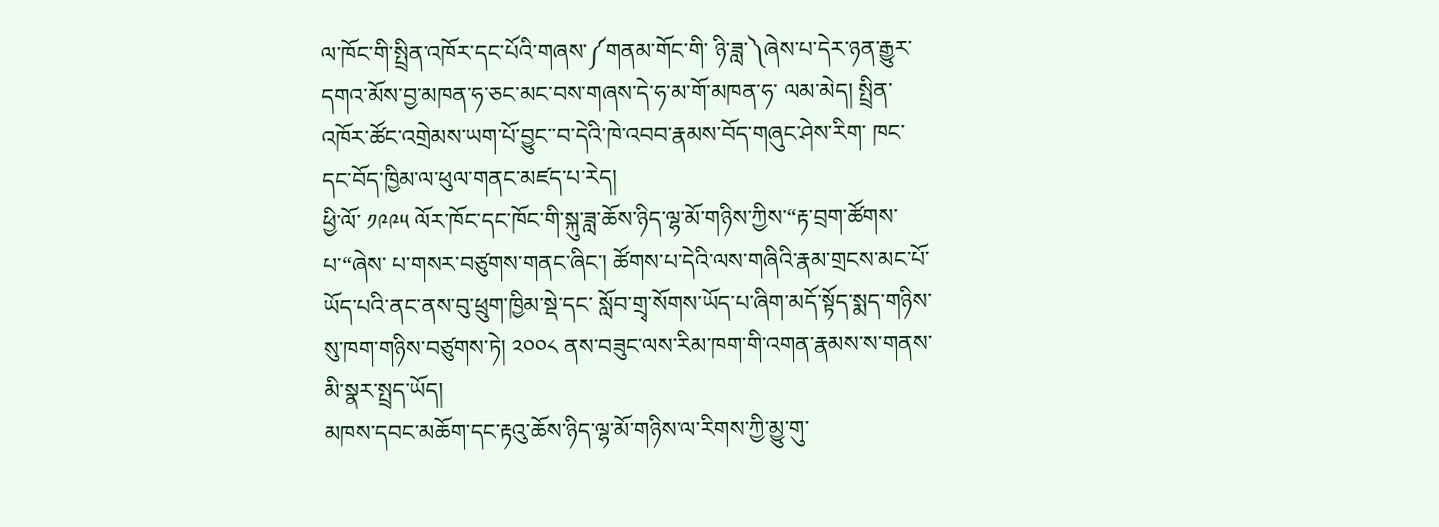ལ་ཁོང་གི་སྤྲིན་འཁོར་དང་པོའི་གཞས་༼གནམ་གོང་གི་ ཉི་ཟླ་༽ཞེས་པ་དེར་ཉན་རྒྱུར་དགའ་མོས་བྱ་མཁན་ཧ་ཅང་མང་བས་གཞས་དེ་ཧ་མ་གོ་མཁན་ཧ་ ལམ་མེད། སྤྲིན་འཁོར་ཚོང་འགྲེམས་ཡག་པོ་བྱུང་་བ་དེའི་ཁེ་འབབ་རྣམས་བོད་གཞུང་ཤེས་རིག་ ཁང་དང་བོད་ཁྱིམ་ལ་ཕུལ་གནང་མཛད་པ་རེད།
ཕྱི་ལོ་ ༡༩༩༥ ལོར་ཁོང་དང་ཁོང་གི་སྐུ་ཟླ་ཆོས་ཉིད་ལྷ་མོ་གཉིས་ཀྱིས་“རྟ་བྲག་ཚོགས་པ་“ཞེས་ པ་གསར་བཙུགས་གནང་ཞིང་། ཚོགས་པ་དེའི་ལས་གཞིའི་རྣམ་གྲངས་མང་པོ་ཡོད་པའི་ནང་ནས་བུ་ཕྲུག་ཁྱིམ་སྡེ་དང་ སློབ་གྲྭ་སོགས་ཡོད་པ་ཞིག་མདོ་སྟོད་སྨད་གཉིས་སུ་ཁག་གཉིས་བཙུགས་ཏེ། ༢༠༠༨ ནས་བཟུང་ལས་རིམ་ཁག་གི་འགན་རྣམས་ས་གནས་མི་སྣར་སྤྲད་ཡོད།
མཁས་དབང་མཆོག་དང་རྟའུ་ཆོས་ཉིད་ལྷ་མོ་གཉིས་ལ་རིགས་ཀྱི་མྱུ་གུ་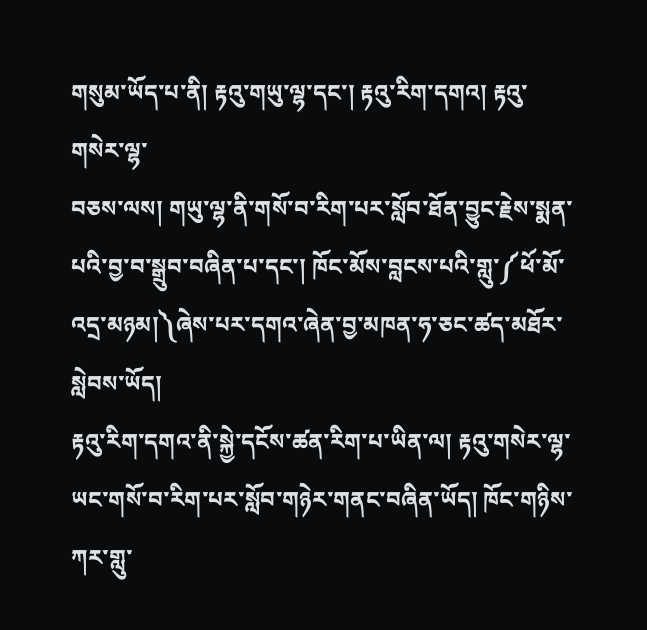གསུམ་ཡོད་པ་ནི། རྟའུ་གཡུ་ལྷ་དང་། རྟའུ་རིག་དགའ། རྟའུ་གསེར་ལྷ་
བཅས་ལས། གཡུ་ལྷ་ནི་གསོ་བ་རིག་པར་སློབ་ཐོན་བྱུང་རྗེས་སྨན་པའི་བྱ་བ་སྒྲུབ་བཞིན་པ་དང་། ཁོང་མོས་བླངས་པའི་གླུ་༼ཕོ་མོ་འདྲ་མཉམ།༽ཞེས་པར་དགའ་ཞེན་བྱ་མཁན་ཧ་ཅང་ཚད་མཐོར་སླེབས་ཡོད།
རྟའུ་རིག་དགའ་ནི་སྐྱེ་དངོས་ཚན་རིག་པ་ཡིན་ལ། རྟའུ་གསེར་ལྷ་ཡང་གསོ་བ་རིག་པར་སློབ་གཉེར་གནང་བཞིན་ཡོད། ཁོང་གཉིས་ཀར་གླུ་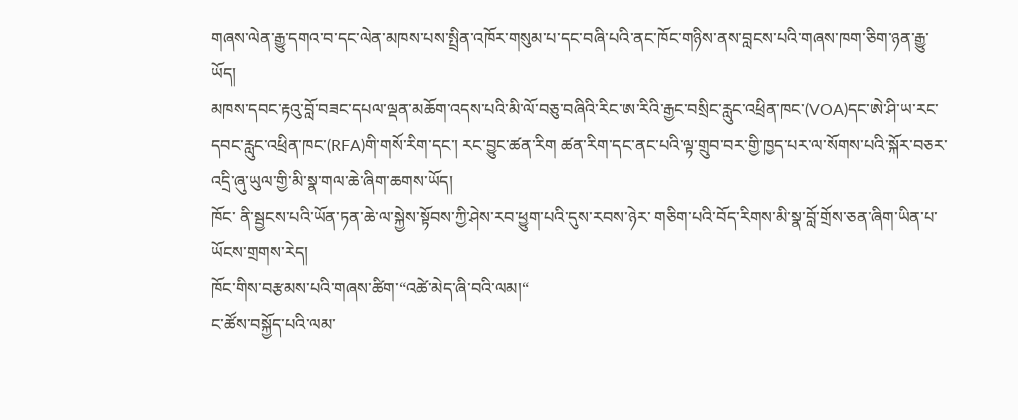གཞས་ལེན་རྒྱུ་དགའ་བ་དང་ལེན་མཁས་པས་སྤྲིན་འཁོར་གསུམ་པ་དང་བཞི་པའི་ནང་ཁོང་གཉིས་ནས་བླངས་པའི་གཞས་ཁག་ཅིག་ཉན་རྒྱུ་ཡོད།
མཁས་དབང་རྟའུ་བློ་བཟང་དཔལ་ལྡན་མཆོག་འདས་པའི་མི་ལོ་བཅུ་བཞིའི་རིང་ཨ་རིའི་རྒྱང་བསྲིང་རླུང་འཕྲིན་ཁང་(VOA)དང་ཨེ་ཤི་ཡ་རང་དབང་རླུང་འཕྲིན་ཁང་(RFA)གི་གསོ་རིག་དང་། རང་བྱུང་ཚན་རིག ཚན་རིག་དང་ནང་པའི་ལྟ་གྲུབ་བར་གྱི་ཁྱད་པར་ལ་སོགས་པའི་སྐོར་བཅར་འདྲི་ཞུ་ཡུལ་གྱི་མི་སྣ་གལ་ཆེ་ཞིག་ཆགས་ཡོད།
ཁོང་ ནི་སྦྱངས་པའི་ཡོན་ཏན་ཆེ་ལ་སྐྱེས་སྟོབས་ཀྱི་ཤེས་རབ་ཕྱུག་པའི་དུས་རབས་ཉེར་ གཅིག་པའི་བོད་རིགས་མི་སྣ་བློ་གྲོས་ཅན་ཞིག་ཡིན་པ་ཡོངས་གྲགས་རེད།
ཁོང་གིས་བརྩམས་པའི་གཞས་ཚིག་“འཚེ་མེད་ཞི་བའི་ལམ།“
ང་ཚོས་བསྐྱོད་པའི་ལམ་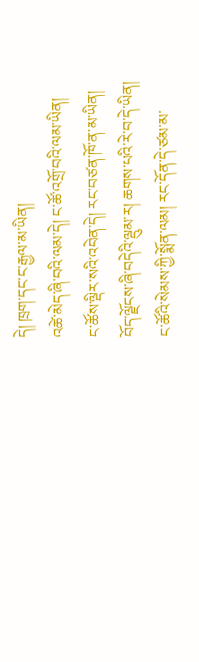དེ། ཁྲག་དང་ང་རྒྱལ་མ་ཡིན།
འཚེ་མེད་ཞི་བའི་ལམ་དེ། ང་ཚོ་འགྲོ་བའི་ལམ་ཡིན།
ང་ཚོས་ལྡིར་སའི་འབེན་དེ། རང་བཙན་ཁོ་ན་མ་ཡིན།
བོད་ལྗོངས་ཞི་བདེའི་ལྡུམ་ར། ཆགས་པའི་རེ་བ་དེ་ཡིན།
ང་ཚོའི་སེམས་ཀྱི་སྨོན་ལམ། རང་དོན་དེ་ཙམ་མ་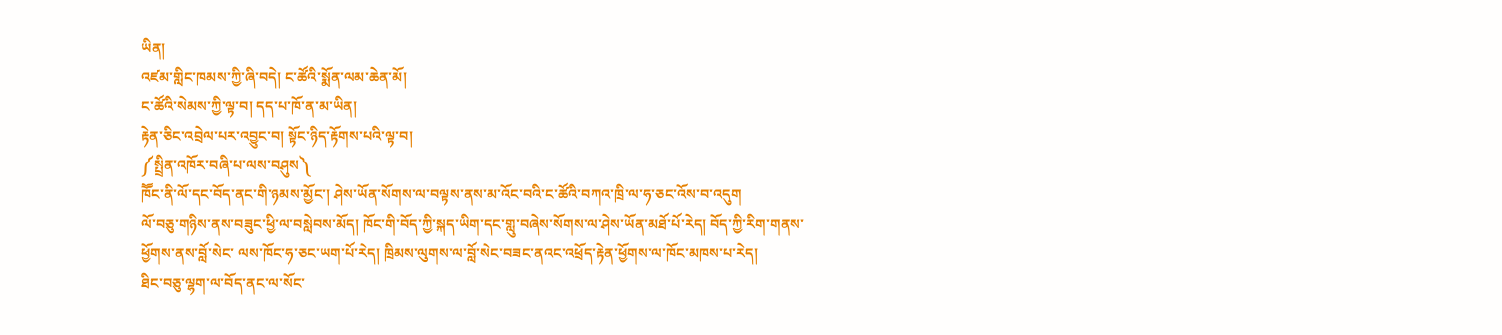ཡིན།
འཛམ་གླིང་ཁམས་ཀྱི་ཞི་བདེ། ང་ཚོའི་སྨོན་ལམ་ཆེན་མོ།
ང་ཚོའི་སེམས་ཀྱི་ལྟ་བ། དད་པ་ཁོ་ན་མ་ཡིན།
རྟེན་ཅིང་འབྲེལ་པར་འབྱུང་བ། སྟོང་ཉིད་རྟོགས་པའི་ལྟ་བ།
༼སྤྲིན་འཁོར་བཞི་པ་ལས་བཤུས༽
ཁཽང་ནི་ལོ་དང་བོད་ནང་གི་ཉམས་མྱོང་། ཤེས་ཡོན་སོགས་ལ་བལྟས་ནས་མ་འོང་བའི་ང་ཚོའི་བཀའ་ཁྲི་ལ་ཧ་ཅང་འོས་བ་འདུག
ལོ་བཅུ་གཉིས་ནས་བཟུང་ཕྱི་ལ་བསླེབས་མོད། ཁོང་གི་བོད་ཀྱི་སྐད་ཡིག་དང་གླུ་བཞེས་སོགས་ལ་ཤེས་ཡོན་མཐོ་པོ་རེད། བོད་ཀྱི་རིག་གནས་ཕྱོགས་ནས་བློ་སེང་ ལས་ཁོང་ཧ་ཅང་ཡག་པོ་རེད། ཁྲིམས་ལུགས་ལ་བློ་སེང་བཟང་ནའང་འཕྲོད་རྟེན་ཕྱོགས་ལ་ཁོང་མཁས་པ་རེད།
ཐིང་བཅུ་ལྷག་ལ་བོད་ནང་ལ་སོང་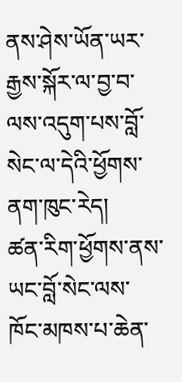ནས་ཤེས་ཡོན་ཡར་རྒྱས་སྐོར་ལ་བྱ་བ་ལས་འདུག་པས་བློ་སེང་ལ་དེའི་ཕྱོགས་ནག་ཁུང་རེད།
ཚན་རིག་ཕྱོགས་ནས་ཡང་བློ་སེང་ལས་ཁོང་མཁས་པ་ཆེན་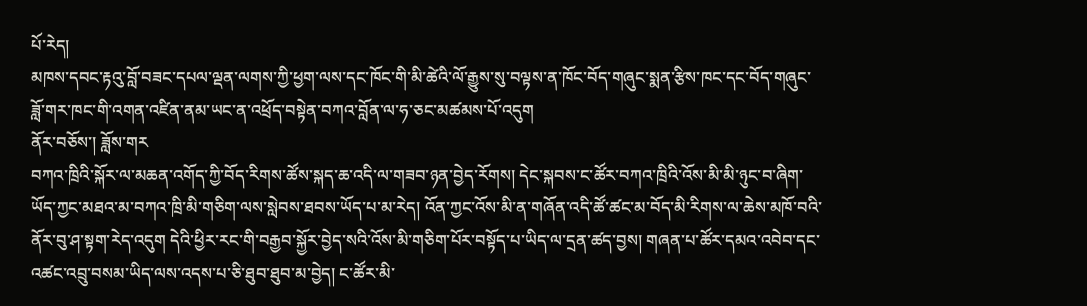པོ་རེད།
མཁས་དབང་རྟའུ་བློ་བཟང་དཔལ་ལྡན་ལགས་ཀྱི་ཕྱག་ལས་དང་ཁོང་གི་མི་ཚེའི་ལོ་རྒྱུས་སུ་བལྟས་ན་ཁོང་བོད་གཞུང་སྨན་རྩིས་ཁང་དང་བོད་གཞུང་ཟློ་གར་ཁང་གི་འགན་འཛིན་ནམ་ཡང་ན་འཕྲོད་བསྟེན་བཀའ་བློན་ལ་ཧ་ཅང་མཚམས་པོ་འདུག
ནོར་བཅོས་། ཟློས་གར
བཀའ་ཁྲིའི་སྐོར་ལ་མཆན་འགོད་ཀྱི་བོད་རིགས་ཚོས་སྐད་ཆ་འདི་ལ་གཟབ་ཉན་བྱེད་རོགས། དེང་སྐབས་ང་ཚོར་བཀའ་ཁྲིའི་འོས་མི་མི་ཉུང་བ་ཞིག་ཡོད་ཀྱང་མཐའ་མ་བཀའ་ཁྲི་མི་གཅིག་ལས་སླེབས་ཐབས་ཡོད་པ་མ་རེད། འོན་ཀྱང་འོས་མི་ན་གཞོན་འདི་ཚོ་ཚང་མ་བོད་མི་རིགས་ལ་ཆེས་མཁོ་བའི་ནོར་བུ་ཤ་སྟག་རེད་འདུག དེའི་ཕྱིར་རང་གི་བརྒྱབ་སྐྱོར་བྱེད་སའི་འོས་མི་གཅིག་པོར་བསྟོད་པ་ཡིད་ལ་དྲན་ཚད་བྱས། གཞན་པ་ཚོར་དམའ་འབེབ་དང་འཚང་འབྲུ་བསམ་ཡིད་ལས་འདས་པ་ཅི་ཐུབ་ཐུབ་མ་བྱེད། ང་ཚོར་མི་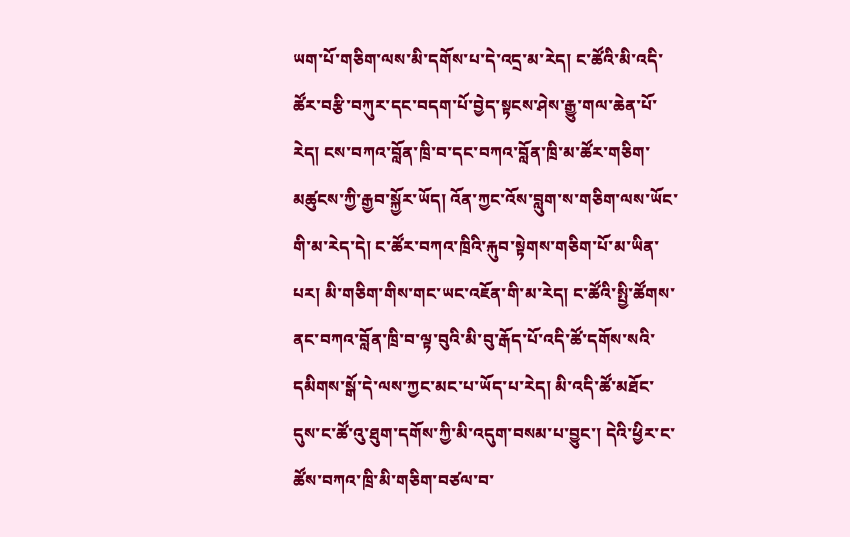ཡག་པོ་གཅིག་ལས་མི་དགོས་པ་དེ་འདྲ་མ་རེད། ང་ཚོའི་མི་འདི་ཚོར་བརྩི་བཀུར་དང་བདག་པོ་བྱེད་སྟངས་ཤེས་རྒྱུ་གལ་ཆེན་པོ་རེད། ངས་བཀའ་བློན་ཁྲི་བ་དང་བཀའ་བློན་ཁྲི་མ་ཚོར་གཅིག་མཚུངས་ཀྱི་རྒྱབ་སྐྱོར་ཡོད། འོན་ཀྱང་འོས་བླུག་ས་གཅིག་ལས་ཡོང་གི་མ་རེད་དེ། ང་ཚོར་བཀའ་ཁྲིའི་རྐུབ་སྟེགས་གཅིག་པོ་མ་ཡིན་པར། མི་གཅིག་གིས་གང་ཡང་འཇོན་གི་མ་རེད། ང་ཚོའི་སྤྱི་ཚོགས་ནང་བཀའ་བློན་ཁྲི་བ་ལྟ་བུའི་མི་བུ་རྒོད་པོ་འདི་ཚོ་དགོས་སའི་དམིགས་སྒོ་དེ་ལས་ཀྱང་མང་པ་ཡོད་པ་རེད། མི་འདི་ཚོ་མཐོང་དུས་ང་ཚོ་འུ་ཐུག་དགོས་ཀྱི་མི་འདུག་བསམ་པ་བྱུང་། དེའི་ཕྱིར་ང་ཚོས་བཀའ་ཁྲི་མི་གཅིག་བཙལ་བ་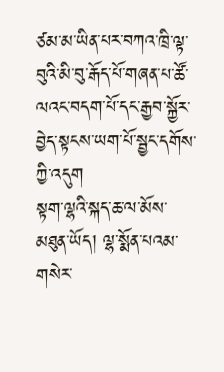ཙམ་མ་ཡིན་པར་བཀའ་ཁྲི་ལྟ་བུའི་མི་བུ་རྒོད་པོ་གཞན་པ་ཚོ་ལའང་བདག་པོ་དང་རྒྱབ་སྐྱོར་བྱེད་སྟངས་ཡག་པོ་སྦྱང་དགོས་ཀྱི་འདུག
སྟག་ལྷའི་སྐད་ཆ་ལ་མོས་མཐུན་ཡོད། ལྷ་སྨོན་པའམ་གསེར་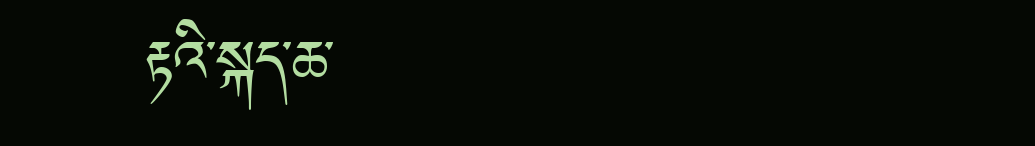རྟའི་སྐད་ཆ་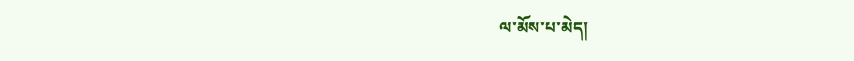ལ་མོས་པ་མེད།